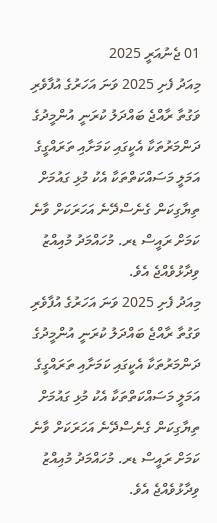01 ޖެނުއަރީ 2025
މިއަދު ފެށި 2025 ވަނަ އަހަރުގެ އުފާވެރި ވަގުތާ ރާއްޖެ ބައްދަލު ކުރަނީ އުންމީދުގެ ދަންމަރުތަކާ އެކީގައި ކަމަށާއި ތަރައްގީގެ އަމަލީ މަސައްކަތްތަކާ އެކު މުޅި ގައުމަށް ތިޔާގިކަން ގެނެސްދޭނެ އަހަރަކަށް ވާނެ ކަމަށް ރައީސް ޑރ. މުހައްމަދު މުއިއްޒު ވިދާޅުވެއްޖެ އެވެ.
މިއަދު ފެށި 2025 ވަނަ އަހަރުގެ އުފާވެރި ވަގުތާ ރާއްޖެ ބައްދަލު ކުރަނީ އުންމީދުގެ ދަންމަރުތަކާ އެކީގައި ކަމަށާއި ތަރައްގީގެ އަމަލީ މަސައްކަތްތަކާ އެކު މުޅި ގައުމަށް ތިޔާގިކަން ގެނެސްދޭނެ އަހަރަކަށް ވާނެ ކަމަށް ރައީސް ޑރ. މުހައްމަދު މުއިއްޒު ވިދާޅުވެއްޖެ އެވެ.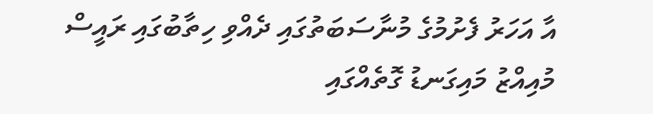އާ އަހަރު ފެށުމުގެ މުނާސަބަތުގައި ދެއްވި ހިތާބުގައި ރައީސް މުއިއްޒު މައިގަނޑު ގޮތެއްގައި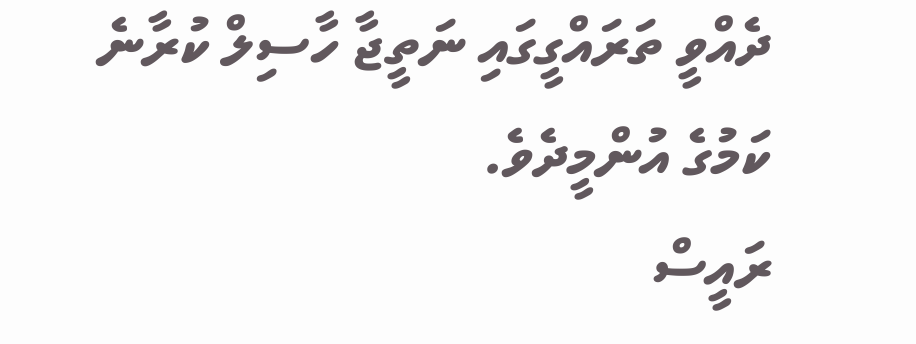ދެއްވީ ތަރައްގީގައި ނަތީޖާ ހާސިލް ކުރާނެ ކަމުގެ އުންމީދެވެ.
ރައީސް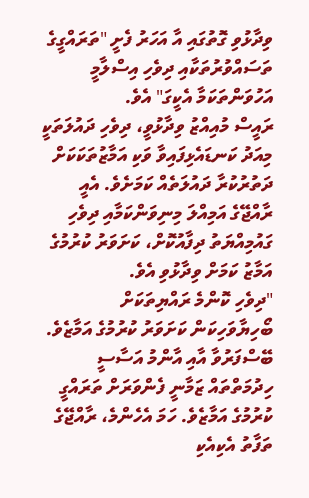ވިދާޅުވި ގޮތުގައި އާ އަހަރު ފެށީ "ތަރައްގީގެ ތަސައްވުރުތަކާއި ދިވެހި އިސްލާމީ އަހުވަންތަކަމާ އެކީގަ" އެވެ.
ރައީސް މުއިއްޒު ވިދާޅުވީ، ދިވެހި ދައުލަތަކީ މިއަދު ކަނޑައެޅިފައިވާ ވަކި އަމާޒުތަކަކަށް ދަތުރުކުރާ ދައުލަތެއް ކަމަށެވެ. އެއީ ރާއްޖޭގެ އަމިއްލަ މިނިވަންކަމާއި ދިވެހި ގައުމިއްޔަތު ދިފާއުކޮށް، ކަށަވަރު ކުރުމުގެ އަމާޒު ކަމަށް ވިދާޅުވި އެވެ.
"ދިވެހި ކޮންމެ ރައްޔިތަކަށް ބޯހިޔާވަހިކަން ކަށަވަރު ކުރުމުގެ އަމާޒެވެ. ބޭސްފަރުވާ އާއި އާންމު އަސާސީ ހިދުމަތްތައް ޒަމާނީ ފެންވަރަށް ތަރައްގީ ކުރުމުގެ އަމާޒެވެ. ހަމަ އެހެންމެ، ރާއްޖޭގެ ތަފާތު އެކިއެކި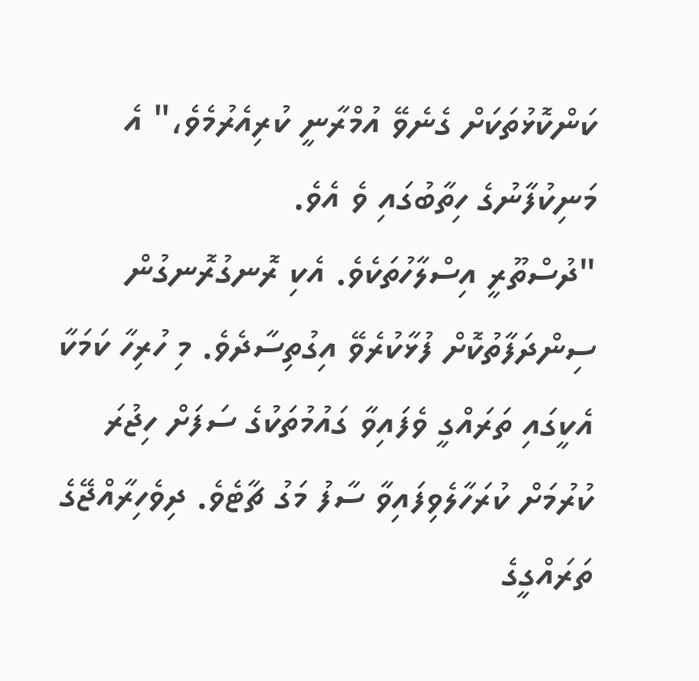ކަންކޮޅުތަކަށް ގެނެވޭ އުމްރާނީ ކުރިއެރުމެވެ،" އެ މަނިކުފާނުގެ ހިތާބުގައި ވެ އެވެ.
"ދުސްތޫރީ އިސްލާހުތަކެވެ. އެކި ރޮނގުރޮނގުން ސިންދަފާތުކޮށް ފުޅާކުރެވޭ އިގުތިސާދެވެ. މި ހުރިހާ ކަމަކާ އެކީގައި ތަރައްގީ ވެފައިވާ ގައުމުތަކުގެ ސަފަށް ހިޖުރަ ކުރުމަށް ކުރަހާލެވިފައިވާ ސާފު މަގު ޗާޓެވެ. ދިވެހިރާއްޖޭގެ ތަރައްގީގެ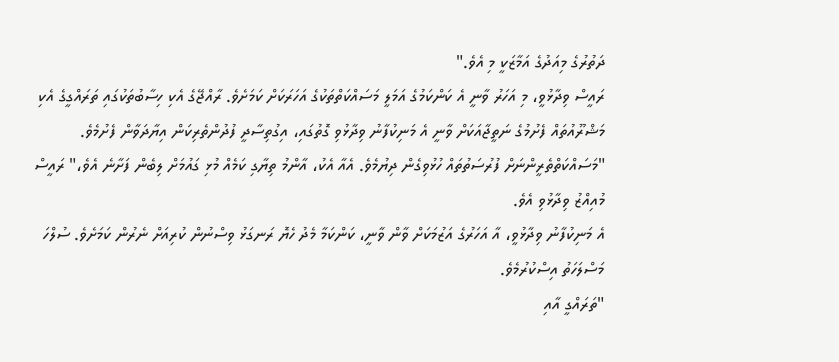ދަތުރުގެ މިއަދުގެ އަމާޒަކީ މި އެވެ."
ރައީސް ވިދާޅުވީ، މި އަހަރު ވާނީ އެ ކަންކަމުގެ އަމަލީ މަސައްކަތްތަކުގެ އަހަރަކަށް ކަމަށެވެ. ރާއްޖޭގެ އެކި ހިސާބުތަކުގައި ތަރައްގީގެ އެކި މަޝްރޫއުތައް ފެށުމުގެ ނަތީޖާއަކަށް ވާނީ އެ މަނިކުފާނު ވިދާޅުވި ގޮތުގައި، އިގުތިސާދީ ފުދުންތެރިކަން އިޔާދަވާން ފެށުމެވެ.
"މަސައްކަތްތެރީންނަށް ފުރުސަތުތައް ހުޅުވިގެން ދިޔުމެވެ. އެއާ އެކު، އާންމު ތިޔާގި ކަމެއް މުޅި ގައުމަށް ލިބެން ފަށާނެ އެވެ،" ރައީސް މުއިއްޒު ވިދާޅުވި އެވެ.
އެ މަނިކުފާނު ވިދާޅުވީ، އާ އަހަރުގެ އަޒުމަކަށް ވާން ވާނީ، ކަންކަމާ މެދު ހެޔޮ ރަނގަޅު ވިސްނުން ކުރިއަށް ނެރުން ކަމަށެވެ. ސުލްހަ މަސްލަހަތު އިސްކުރުމެވެ.
"ތަރައްގީ އާއި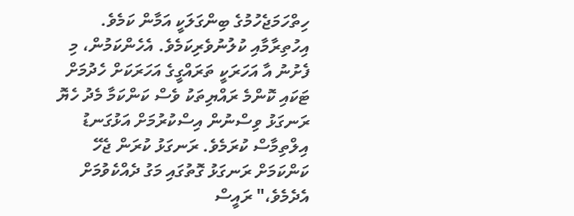ހިތްހަމަޖެހުމުގެ ބިންގަލަކީ އަމާން ކަމެވެ. އިހުތިރާމާއި ކުލުނުވެރިކަމެވެ. އެހެންކަމުން، މި ފެށުނު އާ އަހަރަކީ ތަރައްގީގެ އަހަރަކަށް ހެދުމަށް ޓަކައި ކޮންމެ ރައްޔިތަކު ވެސް ކަންކަމާ މެދު ހެޔޮ ރަނގަޅު ވިސްނުން އިސްކުރުމަށް އަޅުގަނޑު އިލްތިމާސް ކުރަމެވެ. ރަނގަޅު ކުރަން ޖެހޭ ކަންކަމަށް ރަނގަޅު ގޮތުގައި މަގު ދެއްކެވުމަށް އެދެމެވެ،" ރައީސް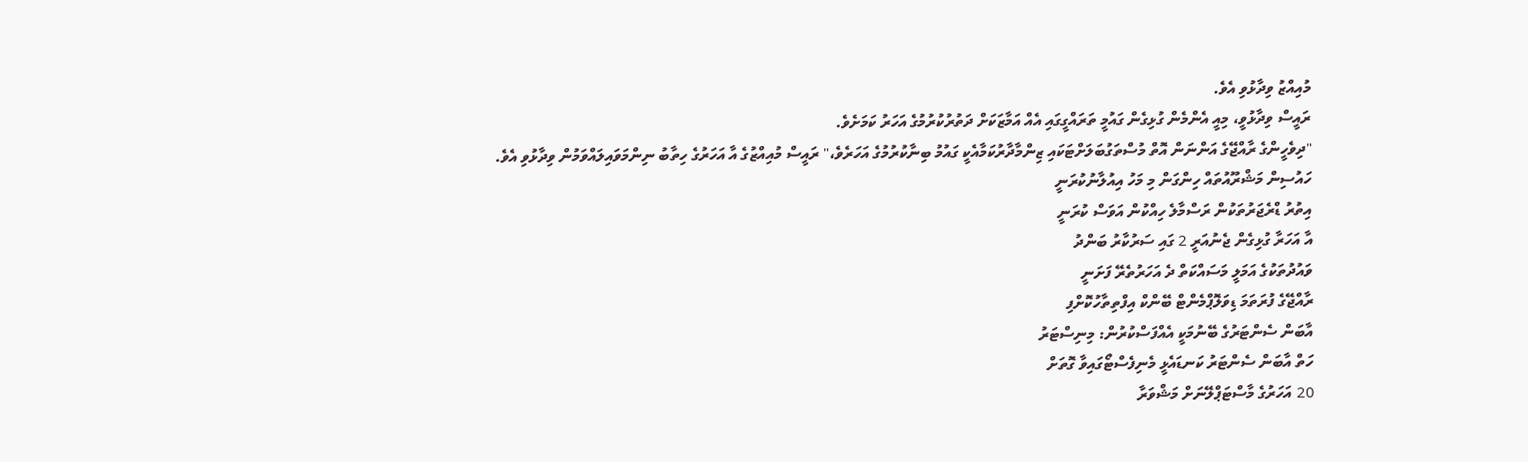މުއިއްޒު ވިދާޅުވި އެވެ.
ރައީސް ވިދާޅުވީ، މިއީ އެންމެން ގުޅިގެން ގައުމީ ތަރައްގީގައި އެއް އަމާޒަކަށް ދަތުރުކުރުމުގެ އަހަރު ކަމަށެވެ.
"ދިވެހީންގެ ރާއްޖޭގެ އަންނަން އޮތް މުސްތަގުބަލަށްޓަކައި ޒިންމާދާރުކަމާއެކީ ގައުމު ބިނާކުރުމުގެ އަހަރެވެ،" ރައީސް މުއިއްޒުގެ އާ އަހަރުގެ ހިތާބު ނިންމަވައިލައްވަމުން ވިދާޅުވި އެވެ.
ހައުސިން މަޝްރޫއުތައް ހިންގަން މި މަހު އިއުލާނުކުރަނީ
އިތުރު ޑްރެޖަރުތަކުން ރަސްމާލެ ހިއްކުން އަވަސް ކުރަނީ
އާ އަހަރާ ގުޅިގެން ޖެނުއަރީ 2 ގައި ސަރުކާރު ބަންދު
ވައުދުތަކުގެ އަމަލީ މަސައްކަތް ދެ އަހަރުތެރޭ ފަށަނީ
ރާއްޖޭގެ ފުރަތަމަ ޑިވަލޮޕްމެންޓް ބޭންކް އިފްތިތާހުކޮށްފި
އާބަން ސެންޓަރުގެ ބޭނުމަކީ އެއްފަސްކުރުން: މިނިސްޓަރު
ހަތް އާބަން ސެންޓަރު ކަނޑައެޅީ މެނިފެސްޓޯގައިވާ ގޮތަށް
20 އަހަރުގެ މާސްޓަޕްލޭނަށް މަޝްވަރާ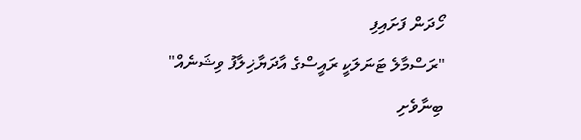ހޯދަން ފަށައިފި
"ރަސްމާލެ ޓަނަލަކީ ރައީސްގެ އާދަޔާޚިލާފު ވިޝަނެއް"
ބިނާވެށި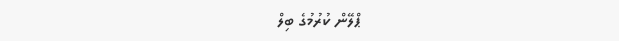ޕްލޭން ކުރުމުގެ ބިލް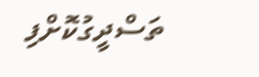ތަސްދީގުކޮށްފި